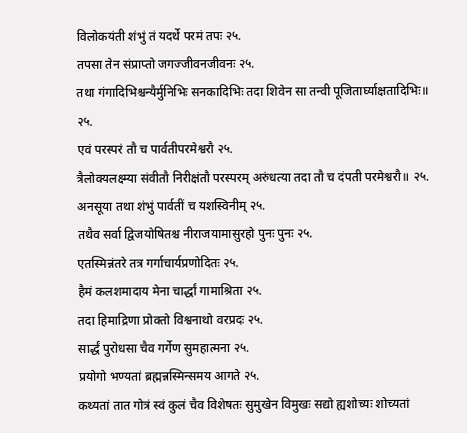विलोकयंती शंभुं तं यदर्थे परमं तपः २५.
तपसा तेन संप्राप्तो जगज्जीवनजीवनः २५.
तथा गंगादिभिश्चन्यैर्मुनिभिः सनकादिभिः तदा शिवेन सा तन्वी पूजितार्घ्याक्षतादिभिः॥ २५.
एवं परस्परं तौ च पार्वतीपरमेश्वरौ २५.
त्रैलोक्यलक्ष्म्या संवीतौ निरीक्षंतौ परस्परम् अरुंधत्या तदा तौ च दंपती परमेश्वरौ॥ २५.
अनसूया तथा शंभुं पार्वतीं च यशस्विनीम् २५.
तथैव सर्वा द्विजयोषितश्च नीराजयामासुरहो पुनः पुनः २५.
एतस्मिन्नंतरे तत्र गर्गाचार्यप्रणोदितः २५.
हैमं कलशमादाय मेना चार्द्धां गामाश्रिता २५.
तदा हिमाद्रिणा प्रोक्तो विश्वनाथो वरप्रदः २५.
सार्द्धं पुरोधसा चैव गर्गेण सुमहात्मना २५.
प्रयोगो भण्यतां ब्रह्मन्नस्मिन्समय आगते २५.
कथ्यतां तात गोत्रं स्वं कुलं चैव विशेषतः सुमुखेन विमुखः सद्यो ह्यशोच्यः शोच्यतां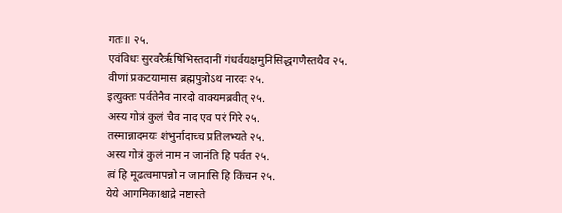गतः॥ २५.
एवंविधः सुरवरैर्ऋषिभिस्तदानीं गंधर्वयक्षमुनिसिद्धगणैस्तथैव २५.
वीणां प्रकटयामास ब्रह्मपुत्रोऽथ नारदः २५.
इत्युक्तः पर्वतेनैव नारदो वाक्यमब्रवीत् २५.
अस्य गोत्रं कुलं चैव नाद एव परं गिरे २५.
तस्मान्नादमयः शंभुर्नादाच्च प्रतिलभ्यते २५.
अस्य गोत्रं कुलं नाम न जानंति हि पर्वत २५.
त्वं हि मूढत्वमापन्नो न जानासि हि किंचन २५.
येये आगमिकाश्चाद्रे नष्टास्ते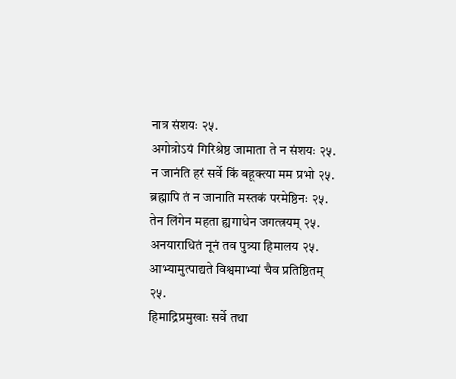नात्र संशयः २५.
अगोत्रोऽयं गिरिश्रेष्ठ जामाता ते न संशयः २५.
न जानंति हरं सर्वे किं बहूक्त्या मम प्रभो २५.
ब्रह्मापि तं न जानाति मस्तकं परमेष्ठिनः २५.
तेन लिंगेन महता ह्यगाधेन जगत्त्रयम् २५.
अनयाराधितं नूनं तव पुत्र्या हिमालय २५.
आभ्यामुत्पाद्यते विश्वमाभ्यां चैव प्रतिष्ठितम् २५.
हिमाद्रिप्रमुखाः सर्वे तथा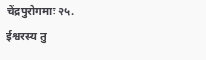चेंद्रपुरोगमाः २५.
ईश्वरस्य तु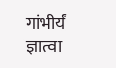गांभीर्यं ज्ञात्वा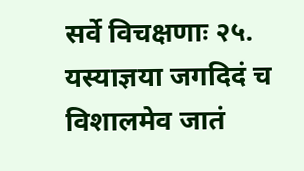सर्वे विचक्षणाः २५.
यस्याज्ञया जगदिदं च विशालमेव जातं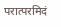परात्परमिदं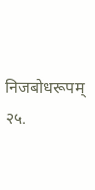निजबोधरूपम् २५.